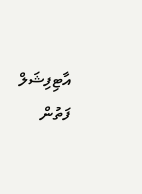އާޓިފިޝަލް ފަތުން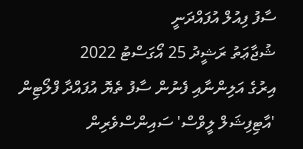ސާފު ފިއުލް އުފައްދަނީ
ޝުޖާޢަތު ރަޝީދު 25 އޯގަސްޓު 2022
އިރުގެ އަލިންނާއި ފެނުން ސާފު ތެޔޮ އުފައްދާ ފްލޯޓިން 'އާޓިފިޝަލް ލީވްސް' ސައިންސްވެރިން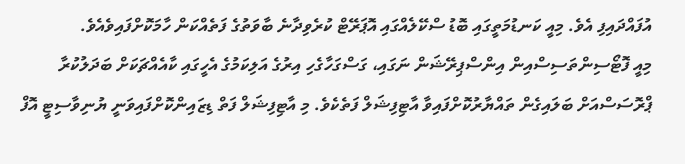އުފައްދައިފި އެވެ. މިއީ ކަނޑުމަތީގައި ބޮޑު ސްކޭލެއްގައި އޮޕަރޭޓް ކުރެވިދާނެ ބާވަތުގެ ފަތެއްކަން ހާމަކޮށްފައިވެއެވެ.
މިއީ ފޮޓޯސިންތަސިސްއިން އިންސްޕިރޭޝަން ނަގައި، ގަސްގަހާގެހި އިރުގެ އަލިކަމުގެ އެހީގައި ކާއެއްޗަކަށް ބަދަލުކުރާ ޕްރޮސަސްއަށް ބަލައިގެން ތައްޔާރުކޮށްފައިވާ އާޓިފިޝަލް ފަތެކެވެ. މި އާޓިފިޝަލް ފަތް ޑިޒައިންކޮށްފައިވަނީ ޔުނިވާސިޓީ އޮފް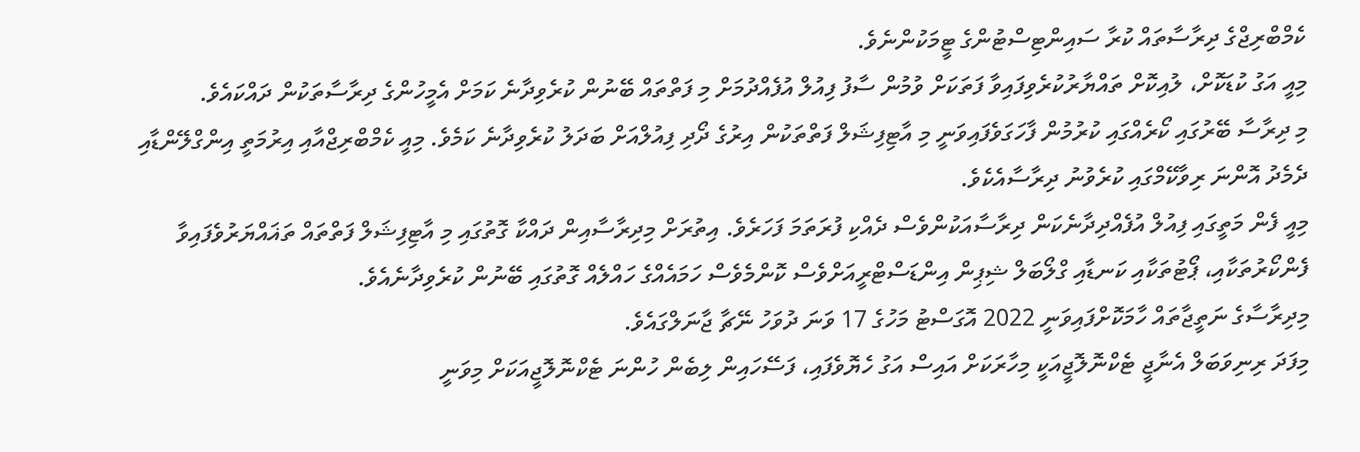ކެމްބްރިޖްގެ ދިރާސާތައް ކުރާ ސައިންޓިސްޓުންގެ ޓީމަކުންނެވެ.
މިއީ އަގު ކުޑަކޮށް، ލުއިކޮށް ތައްޔާރުކުރެވިފައިވާ ފަތަކަށް ވުމުން ސާފު ފިއުލް އުފެއްދުމަށް މި ފަތްތައް ބޭނުން ކުރެވިދާނެ ކަމަށް އެމީހުންގެ ދިރާސާތަކުން ދައްކައެވެ.
މި ދިރާސާ ބޭރުގައި ކޯރެއްގައި ކުރުމުން ފާހަގަވެފައިވަނީ މި އާޓިފިޝަލް ފަތްތަކުން އިރުގެ ދޯދި ފިއުލްއަށް ބަދަލު ކުރެވިދާނެ ކަމެވެ. މިއީ ކެމްބްރިޖްއާއި އިރުމަތީ އިންގްލޭންޑާއި ދެމެދު އޮންނަ ރިވާކޭމްގައި ކުރެވުނު ދިރާސާއެކެވެ.
މިއީ ފެން މަތީގައި ފިއުލް އުފެއްދިދާނެކަން ދިރާސާއަކުންވެސް ދެއްކި ފުރަތަމަ ފަހަރެވެ. އިތުރަށް މިދިރާސާއިން ދައްކާ ގޮތުގައި މި އާޓިފިޝަލް ފަތްތައް ތަޣައްޔަރުވެފައިވާ ފެންކޯރުތަކާއި، ޕޯޓުތަކާއި ކަނޑާއި ގްލޯބަލް ޝިޕިން އިންޑަސްޓްރީއަށްވެސް ކޮންމެވެސް ހަމައެއްގެ ހައްލެއް ގޮތުގައި ބޭނުން ކުރެވިދާނެއެވެ.
މިދިރާސާގެ ނަތީޖާތައް ހާމަކޮށްފައިވަނީ 2022 އޮގަސްޓު މަހުގެ 17 ވަނަ ދުވަހު ނޭޗާ ޖާނަލްގައެވެ.
މިފަދަ ރިނިވަބަލް އެނާޖީ ޓެކްނޮލޮޖީއަކީ މިހާރަކަށް އައިސް އަގު ހެޔޮވެފައި، ފަސޭހައިން ލިބެން ހުންނަ ޓެކްނޮލޮޖީއަކަށް މިވަނީ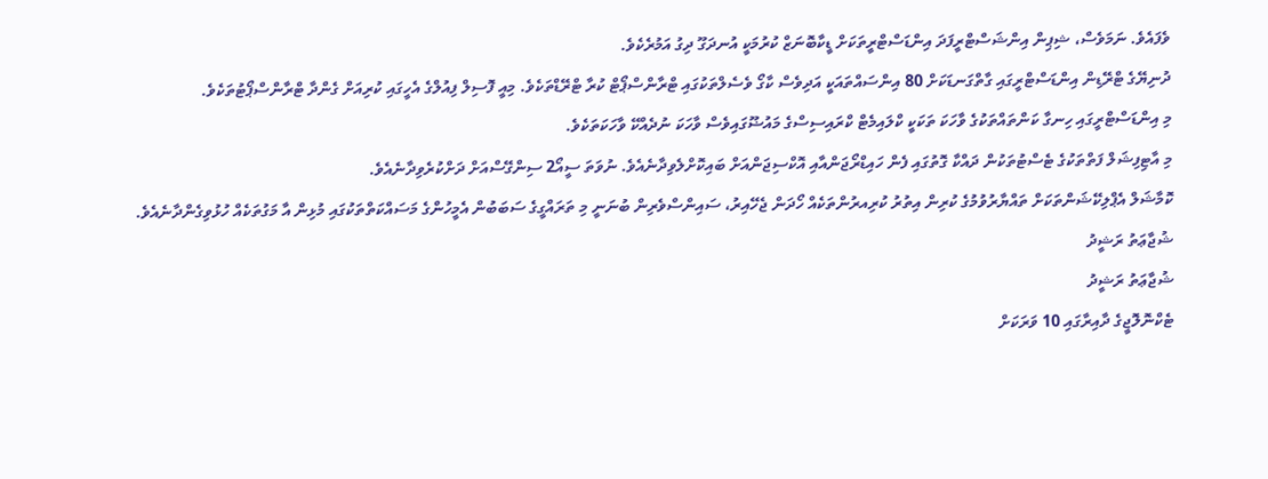ވެފައެވެ. ނަމަވެސް، ޝިޕިން އިންޝަސްޓްރީފަދަ އިންޑަސްޓްރީތަކަށް ޑީކާބޮނަޒް ކުރުމަކީ އުނދަގޫ ދިގު އަމުރެކެވެ.
ދުނިޔޭގެ ޓްރޭޑިން އިންޑަސްޓްރީގައި ގާތްގަނޑަކަށް 80 އިންސައްތައަކީ އަދިވެސް ކާގޯ ވެސެލްތަކުގައި ޓްރާންސްޕޯޓް ކުރާ ޓްރޭޑްތަކެވެ. މިއީ ފޮސިލް ފިއުލްގެ އެހީގައި ކުރިއަށް ގެންދާ ޓްރާންސްޕޯޓުތަކެވެ.
މި އިންޑަސްޓްރީގައި ހިނގާ ކަންތައްތަކުގެ ވާހަކަ ތަކަކީ ކްލައިމެޓް ކްރައިސިސްގެ މައުޟޫގައިވެސް ވާހަކަ ނުދެއްކޭ ވާހަކަތަކެވެ.
މި އާޓިފިޝަލް ފަތްތަކުގެ ޓެސްޓުތަކުން ދައްކާ ގޮތުގައި ފެން ހައިޑްރޯޖަންއާއި އޮކްސިޖަންއަށް ބައިކޮށްލެވިދާނެއެވެ. ނުވަތަ ސީއޯ2 ސިންގޭސްއަށް ދަށްކުރެވިދާނެއެވެ.
ކޮމާޝަލް އެޕްލިކޭޝަންތަކަށް ތައްޔާރުވުމުގެ ކުރިން އިތުރު ކުރިއރުންތަކެއް ހޯދަން ޖެހޭއިރު، ސައިންސްވެރިން ބުނަނީ މި ތަރައްގީގެ ސަބަބުން އެމީހުންގެ މަސައްކަތްތަކުގައި މުޅިން އާ މަގުތަކެއް ހުޅުވިގެންދާނެއެވެ.
ޝުޖާޢަތު ރަޝީދު
ޝުޖާޢަތު ރަޝީދު
ޓެކްނޮލޮޖީގެ ދާއިރާގައި 10 ވަރަކަށް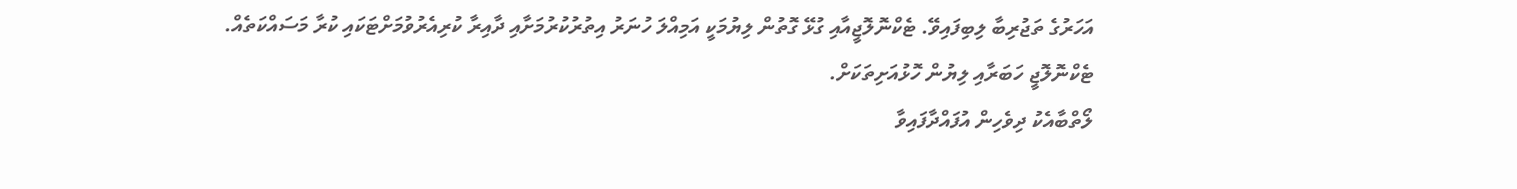އަހަރުގެ ތަޖުރިބާ ލިބިފައިވޭ. ޓެކްނޮލޮޖީއާއި ގުޅޭ ގޮތުން ލިޔުމަކީ އަމިއްލަ ހުނަރު އިތުރުކުރުމަށާއި ދާއިރާ ކުރިއެރުވުމަށްޓަކައި ކުރާ މަސައްކަތެއް.
ޓެކްނޮލޮޖީ ހަބަރާއި ލިޔުން ހޮޅުއަށިތަކަށް.
ލޯތްބާއެކު ދިވެހިން އުފައްދާފައިވާ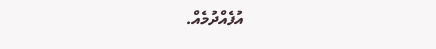އުފެއްދުމެއް.